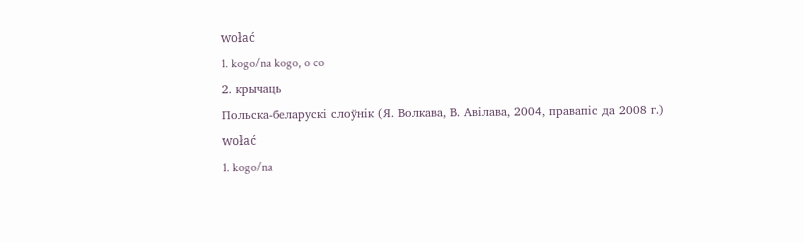wołać
1. kogo/na kogo, o co
2. крычаць
Польска-беларускі слоўнік (Я. Волкава, В. Авілава, 2004, правапіс да 2008 г.)
wołać
1. kogo/na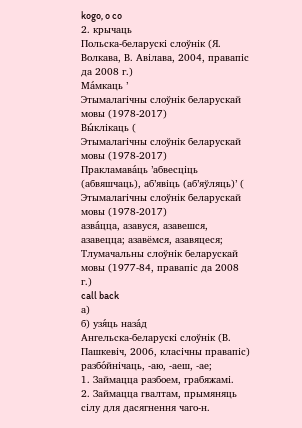kogo, o co
2. крычаць
Польска-беларускі слоўнік (Я. Волкава, В. Авілава, 2004, правапіс да 2008 г.)
Ма́мкаць ’
Этымалагічны слоўнік беларускай мовы (1978-2017)
Вы́клікаць (
Этымалагічны слоўнік беларускай мовы (1978-2017)
Пракламава́ць ’абвесціць (абвяшчаць), аб’явіць (аб’яўляць)’ (
Этымалагічны слоўнік беларускай мовы (1978-2017)
азва́цца, азавуся, азавешся, азавецца; азавёмся, азавяцеся;
Тлумачальны слоўнік беларускай мовы (1977-84, правапіс да 2008 г.)
call back
а)
б) узя́ць наза́д
Ангельска-беларускі слоўнік (В. Пашкевіч, 2006, класічны правапіс)
разбо́йнічаць, ‑аю, ‑аеш, ‑ае;
1. Займацца разбоем, грабяжамі.
2. Займацца гвалтам, прымяняць сілу для дасягнення чаго‑н.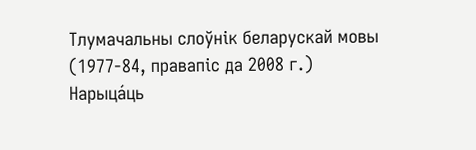Тлумачальны слоўнік беларускай мовы (1977-84, правапіс да 2008 г.)
Нарыца́ць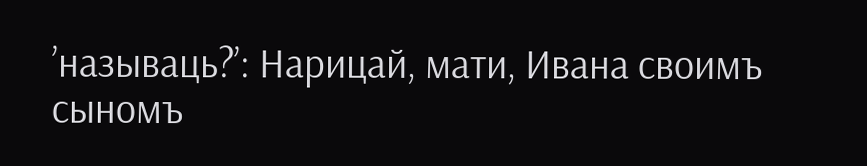’называць?’: Нарицай, мати, Ивана своимъ сыномъ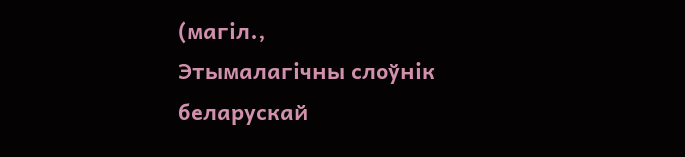(магіл.,
Этымалагічны слоўнік беларускай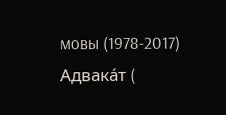мовы (1978-2017)
Адвака́т (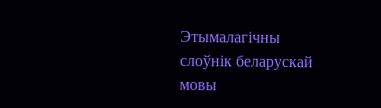Этымалагічны слоўнік беларускай мовы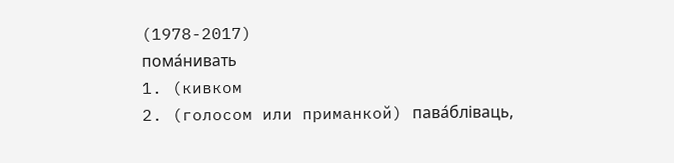(1978-2017)
пома́нивать
1. (кивком
2. (голосом или приманкой) пава́бліваць,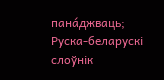пана́джваць;
Руска-беларускі слоўнік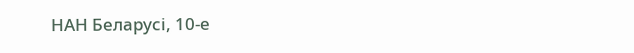НАН Беларусі, 10-е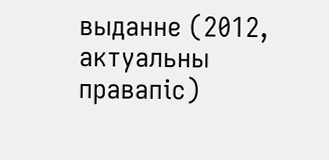выданне (2012, актуальны правапіс)